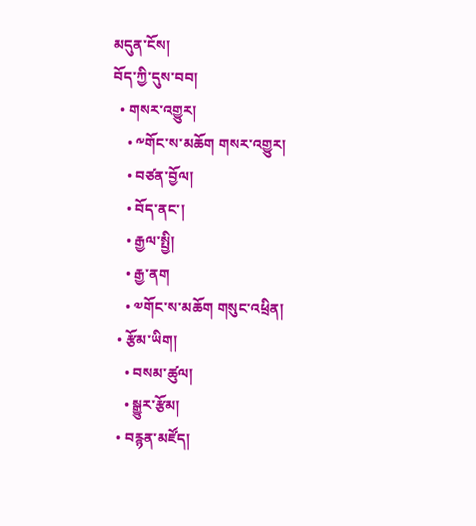མདུན་ངོས།
བོད་ཀྱི་དུས་བབ།
  • གསར་འགྱུར།
    • ༸གོང་ས་མཆོག གསར་འགྱུར།
    • བཙན་བྱོལ།
    • བོད་ནང་།
    • རྒྱལ་སྤྱི།
    • རྒྱ་ནག
    • ༧གོང་ས་མཆོག གསུང་འཕྲིན།
  • རྩོམ་ཡིག།
    • བསམ་ཚུལ།
    • སྒྱུར་རྩོམ།
  • བརྙན་མཛོད།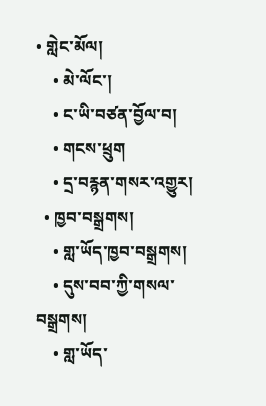• གླེང་མོལ།
    • མེ་ལོང་།
    • ང་ཡི་བཙན་བྱོལ་བ།
    • གངས་ཕྲུག
    • དྲ་བརྙན་གསར་འགྱུར།
  • ཁྱབ་བསྒྲགས།
    • གླ་ཡོད་ཁྱབ་བསྒྲགས།
    • དུས་བབ་ཀྱི་གསལ་བསྒྲགས།
    • གླ་ཡོད་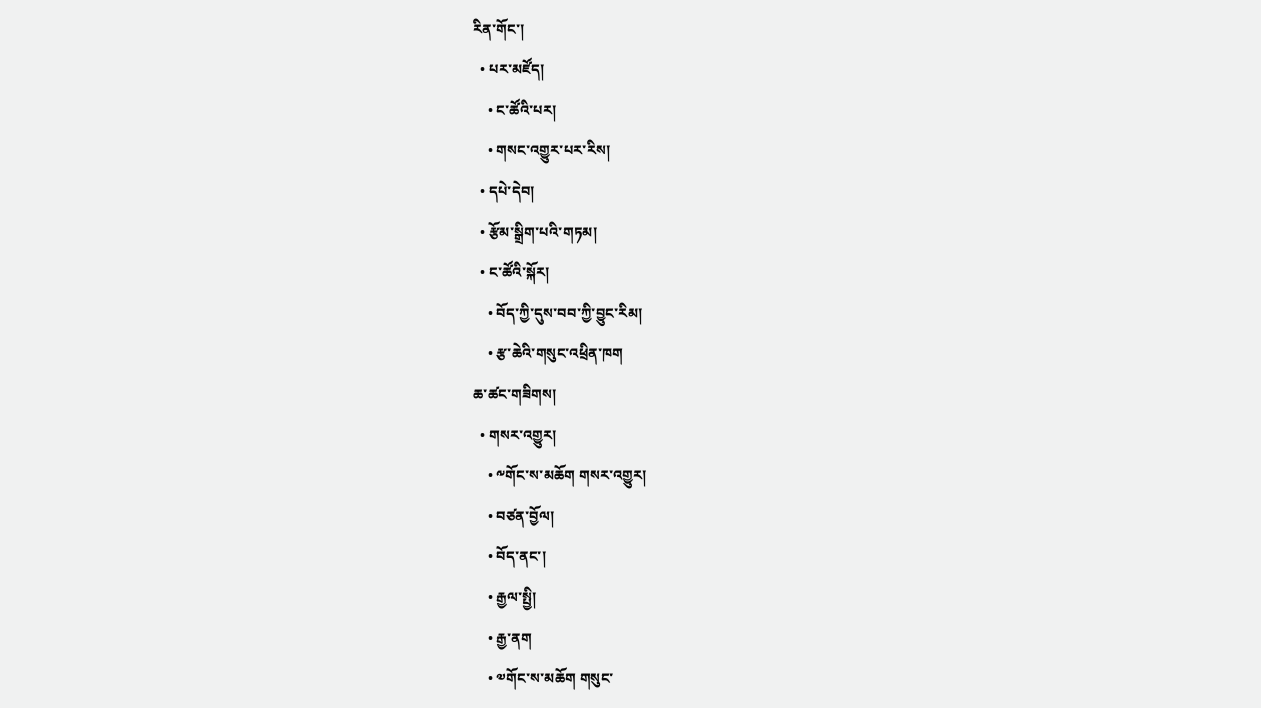རིན་གོང་།
  • པར་མཛོད།
    • ང་ཚོའི་པར།
    • གསང་འགྱུར་པར་རིས།
  • དཔེ་དེབ།
  • རྩོམ་སྒྲིག་པའི་གཏམ།
  • ང་ཚོའི་སྐོར།
    • བོད་ཀྱི་དུས་བབ་ཀྱི་བྱུང་རིམ།
    • རྩ་ཆེའི་གསུང་འཕྲིན་ཁག
ཆ་ཚང་གཟིགས།
  • གསར་འགྱུར།
    • ༸གོང་ས་མཆོག གསར་འགྱུར།
    • བཙན་བྱོལ།
    • བོད་ནང་།
    • རྒྱལ་སྤྱི།
    • རྒྱ་ནག
    • ༧གོང་ས་མཆོག གསུང་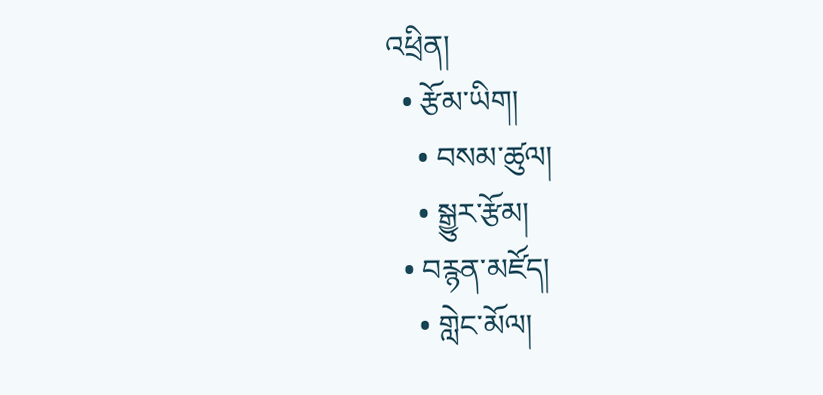འཕྲིན།
  • རྩོམ་ཡིག།
    • བསམ་ཚུལ།
    • སྒྱུར་རྩོམ།
  • བརྙན་མཛོད།
    • གླེང་མོལ།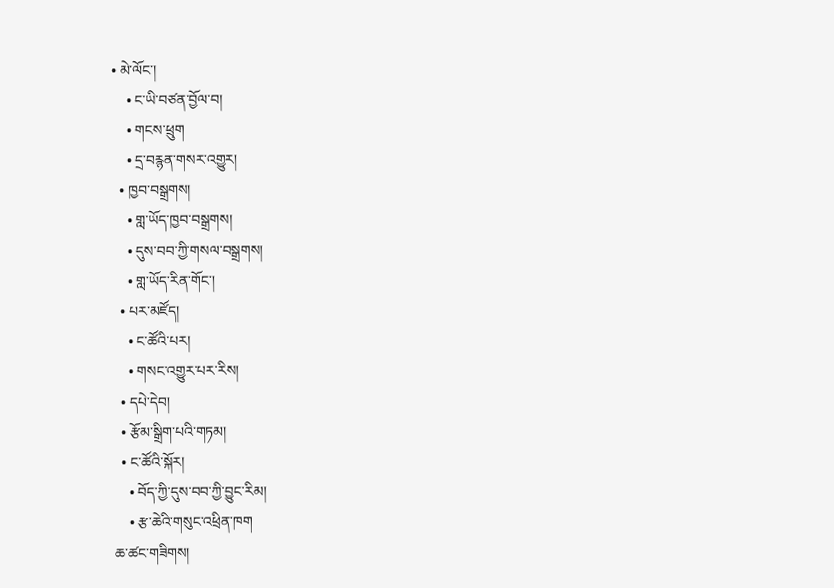• མེ་ལོང་།
    • ང་ཡི་བཙན་བྱོལ་བ།
    • གངས་ཕྲུག
    • དྲ་བརྙན་གསར་འགྱུར།
  • ཁྱབ་བསྒྲགས།
    • གླ་ཡོད་ཁྱབ་བསྒྲགས།
    • དུས་བབ་ཀྱི་གསལ་བསྒྲགས།
    • གླ་ཡོད་རིན་གོང་།
  • པར་མཛོད།
    • ང་ཚོའི་པར།
    • གསང་འགྱུར་པར་རིས།
  • དཔེ་དེབ།
  • རྩོམ་སྒྲིག་པའི་གཏམ།
  • ང་ཚོའི་སྐོར།
    • བོད་ཀྱི་དུས་བབ་ཀྱི་བྱུང་རིམ།
    • རྩ་ཆེའི་གསུང་འཕྲིན་ཁག
ཆ་ཚང་གཟིགས།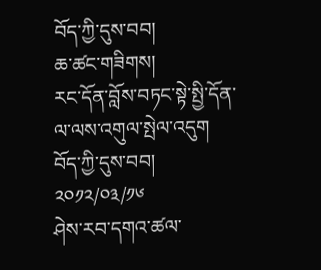བོད་ཀྱི་དུས་བབ།
ཆ་ཚང་གཟིགས།
རང་དོན་བློས་བཏང་སྟེ་སྤྱི་དོན་ལ་ལས་འགུལ་སྤེལ་འདུག
བོད་ཀྱི་དུས་བབ།
༢༠༡༢/༠༣/༡༦
ཤེས་རབ་དགའ་ཚལ་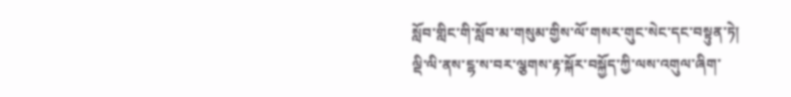སློབ་གླིང་གི་སློབ་མ་གསུམ་གྱིས་ལོ་གསར་གུང་སེང་དང་བསྟུན་ཏེ། ལྡི་ལི་ནས་ངྷ་ས་བར་ལྕགས་རྟ་སྐོར་བསྐྱོད་ཀྱི་ལས་འགུལ་ཞིག་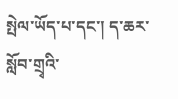སྤེལ་ཡོད་པ་དང་། ད་ཆར་སློབ་གྲྭའི་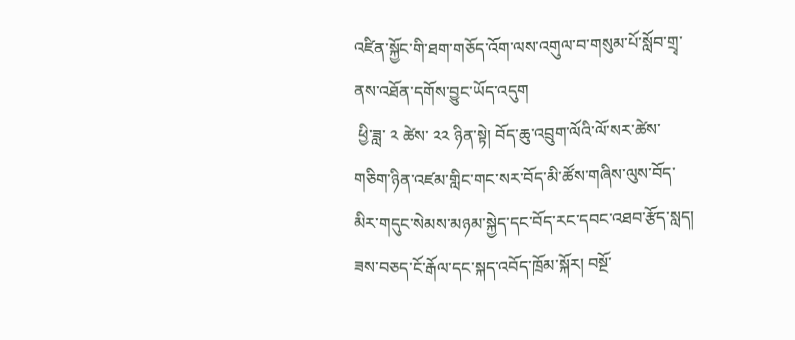འཛིན་སྐྱོང་གི་ཐག་གཅོད་འོག་ལས་འགུལ་བ་གསུམ་པོ་སློབ་གྲྭ་ནས་འཐོན་དགོས་བྱུང་ཡོད་འདུག
 ཕྱི་ཟླ་ ༢ ཚེས་ ༢༢ ཉིན་སྟེ། བོད་ཆུ་འབྲུག་ལོའི་ལོ་སར་ཚེས་གཅིག་ཉིན་འཛམ་གླིང་གང་སར་བོད་མི་ཚོས་གཞིས་ལུས་བོད་མིར་གདུང་སེམས་མཉམ་སྐྱེད་དང་བོད་རང་དབང་འཐབ་རྩོད་སླད། ཟས་བཅད་ངོ་རྒོལ་དང་སྐད་འབོད་ཁྲོམ་སྐོར། བསྔོ་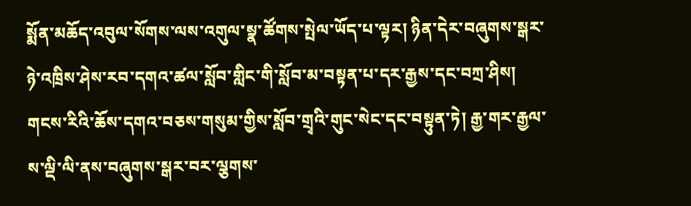སྨོན་མཆོད་འབུལ་སོགས་ལས་འགུལ་སྣ་ཚོགས་སྤེལ་ཡོད་པ་ལྟར། ཉིན་དེར་བཞུགས་སྒར་ཉེ་འཁྲིས་ཤེས་རབ་དགའ་ཚལ་སློབ་གླིང་གི་སློབ་མ་བསྟན་པ་དར་རྒྱས་དང་བཀྲ་ཤིས། གངས་རིའི་ཆོས་དགའ་བཅས་གསུམ་གྱིས་སློབ་གྲྭའི་གུང་སེང་དང་བསྟུན་ཏེ། རྒྱ་གར་རྒྱལ་ས་ལྡི་ལི་ནས་བཞུགས་སྒར་བར་ལྕགས་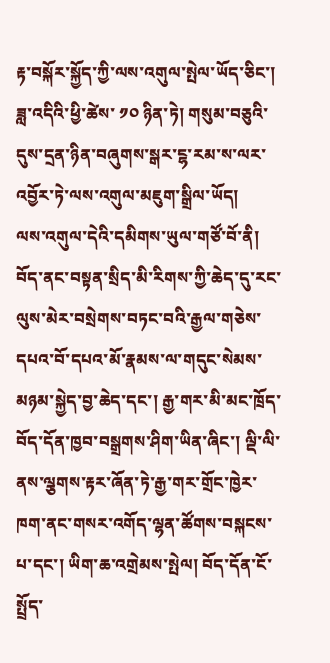རྟ་བསྐོར་སྐྱོད་ཀྱི་ལས་འགུལ་སྤེལ་ཡོད་ཅིང་། ཟླ་འདིའི་ཕྱི་ཚེས་ ༡༠ ཉིན་ཏེ། གསུམ་བཅུའི་དུས་དྲན་ཉིན་བཞུགས་སྒར་ངྷ་རམ་ས་ལར་འབྱོར་ཏེ་ལས་འགུལ་མཇུག་སྒྲིལ་ཡོད།
ལས་འགུལ་དེའི་དམིགས་ཡུལ་གཙོ་བོ་ནི། བོད་ནང་བསྟན་སྲིད་མི་རིགས་ཀྱི་ཆེད་དུ་རང་ལུས་མེར་བསྲེགས་བཏང་བའི་རྒྱལ་གཅེས་དཔའ་བོ་དཔའ་མོ་རྣམས་ལ་གདུང་སེམས་མཉམ་སྐྱེད་བྱ་ཆེད་དང་། རྒྱ་གར་མི་མང་ཁྲོད་བོད་དོན་ཁྱབ་བསྒྲགས་ཤིག་ཡིན་ཞིང་། ལྡི་ལི་ནས་ལྕགས་རྟར་ཞོན་ཏེ་རྒྱ་གར་གྲོང་ཁྱེར་ཁག་ནང་གསར་འགོད་ལྷན་ཚོགས་བསྐངས་པ་དང་། ཡིག་ཆ་འགྲེམས་སྤེལ། བོད་དོན་ངོ་སྤྲོད་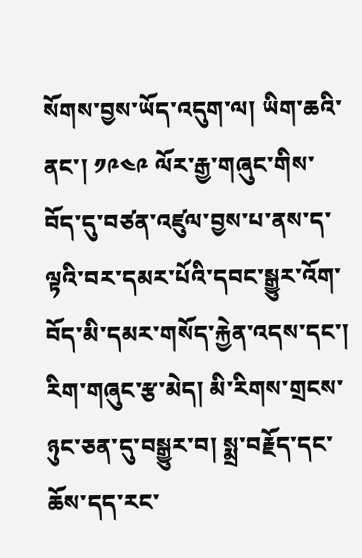སོགས་བྱས་ཡོད་འདུག་ལ། ཡིག་ཆའི་ནང་། ༡༩༤༩ ལོར་རྒྱ་གཞུང་གིས་བོད་དུ་བཙན་འཛུལ་བྱས་པ་ནས་ད་ལྟའི་བར་དམར་པོའི་དབང་སྒྱུར་འོག་བོད་མི་དམར་གསོད་རྐྱེན་འདས་དང་། རིག་གཞུང་རྩ་མེད། མི་རིགས་གྲངས་ཉུང་ཅན་དུ་བསྒྱུར་བ། སྨྲ་བརྗོད་དང་ཆོས་དད་རང་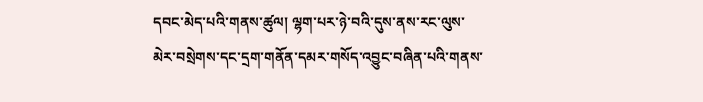དབང་མེད་པའི་གནས་ཚུལ། ལྷག་པར་ཉེ་བའི་དུས་ནས་རང་ལུས་མེར་བསྲེགས་དང་དྲག་གནོན་དམར་གསོད་འབྱུང་བཞིན་པའི་གནས་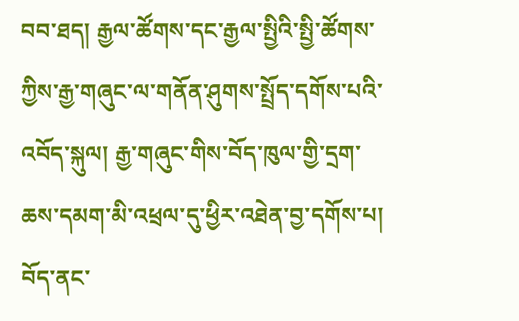བབ་ཐད། རྒྱལ་ཚོགས་དང་རྒྱལ་སྤྱིའི་སྤྱི་ཚོགས་ཀྱིས་རྒྱ་གཞུང་ལ་གནོན་ཤུགས་སྤྲོད་དགོས་པའི་འབོད་སྐུལ། རྒྱ་གཞུང་གིས་བོད་ཁུལ་གྱི་དྲག་ཆས་དམག་མི་འཕྲལ་དུ་ཕྱིར་འཐེན་བྱ་དགོས་པ། བོད་ནང་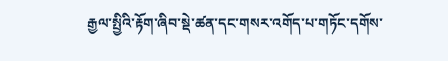རྒྱལ་སྤྱིའི་རྟོག་ཞིབ་སྡེ་ཚན་དང་གསར་འགོད་པ་གཏོང་དགོས་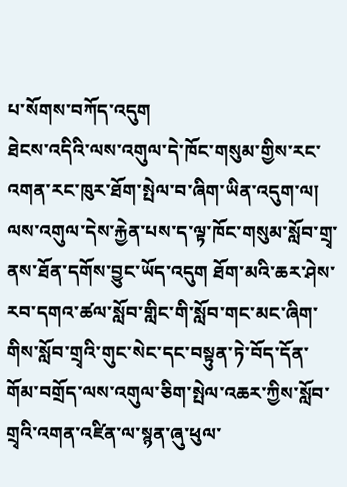པ་སོགས་བཀོད་འདུག
ཐེངས་འདིའི་ལས་འགུལ་དེ་ཁོང་གསུམ་གྱིས་རང་འགན་རང་ཁུར་ཐོག་སྤེལ་བ་ཞིག་ཡིན་འདུག་ལ། ལས་འགུལ་དེས་རྐྱེན་པས་ད་ལྟ་ཁོང་གསུམ་སློབ་གྲྭ་ནས་ཐོན་དགོས་བྱུང་ཡོད་འདུག ཐོག་མའི་ཆར་ཤེས་རབ་དགའ་ཚལ་སློབ་གླིང་གི་སློབ་གང་མང་ཞིག་གིས་སློབ་གྲྭའི་གུང་སེང་དང་བསྟུན་ཏེ་བོད་དོན་གོམ་བགྲོད་ལས་འགུལ་ཅིག་སྤེལ་འཆར་ཀྱིས་སློབ་གྲྭའི་འགན་འཛིན་ལ་སྙན་ཞུ་ཕུལ་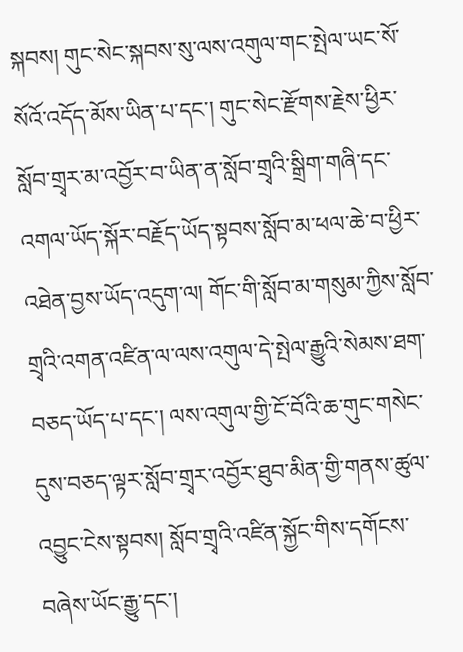སྐབས། གུང་སེང་སྐབས་སུ་ལས་འགུལ་གང་སྤེལ་ཡང་སོ་སོའོ་འདོད་མོས་ཡིན་པ་དང་། གུང་སེང་རྫོགས་རྗེས་ཕྱིར་སློབ་གྲྭར་མ་འབྱོར་བ་ཡིན་ན་སློབ་གྲྭའི་སྒྲིག་གཞི་དང་འགལ་ཡོད་སྐོར་བརྗོད་ཡོད་སྟབས་སློབ་མ་ཕལ་ཆེ་བ་ཕྱིར་འཐེན་བྱས་ཡོད་འདུག་ལ། གོང་གི་སློབ་མ་གསུམ་ཀྱིས་སློབ་གྲྭའི་འགན་འཛིན་ལ་ལས་འགུལ་དེ་སྤེལ་རྒྱུའི་སེམས་ཐག་བཅད་ཡོད་པ་དང་། ལས་འགུལ་གྱི་ངོ་བོའི་ཆ་གུང་གསེང་དུས་བཅད་ལྟར་སློབ་གྲྭར་འབྱོར་ཐུབ་མིན་གྱི་གནས་ཚུལ་འབྱུང་ངེས་སྟབས། སློབ་གྲྭའི་འཛིན་སྐྱོང་གིས་དགོངས་བཞེས་ཡོང་རྒྱུ་དང་།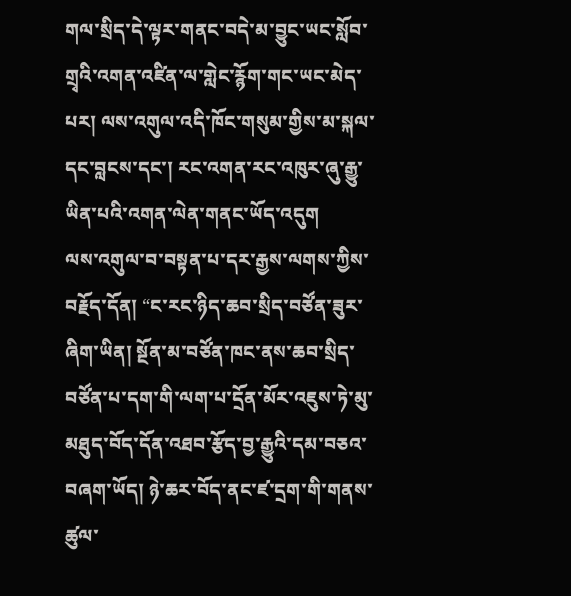གལ་སྲིད་དེ་ལྟར་གནང་བདེ་མ་བྱུང་ཡང་སློབ་གྲྭའི་འགན་འཛིན་ལ་གླེང་རྙོག་གང་ཡང་མེད་པར། ལས་འགུལ་འདི་ཁོང་གསུམ་གྱིས་མ་སྐལ་དང་བླངས་དང་། རང་འགན་རང་འཁུར་ཞུ་རྒྱུ་ཡིན་པའི་འགན་ལེན་གནང་ཡོད་འདུག
ལས་འགུལ་བ་བསྟན་པ་དར་རྒྱས་ལགས་ཀྱིས་བརྗོད་དོན། “ང་རང་ཉིད་ཆབ་སྲིད་བཙོན་ཟུར་ཞིག་ཡིན། སྔོན་མ་བཙོན་ཁང་ནས་ཆབ་སྲིད་བཙོན་པ་དག་གི་ལག་པ་དྲོན་མོར་འཇུས་ཏེ་མུ་མཐུད་བོད་དོན་འཐབ་རྩོད་བྱ་རྒྱུའི་དམ་བཅའ་བཞག་ཡོད། ཉེ་ཆར་བོད་ནང་ཛ་དྲག་གི་གནས་ཚུལ་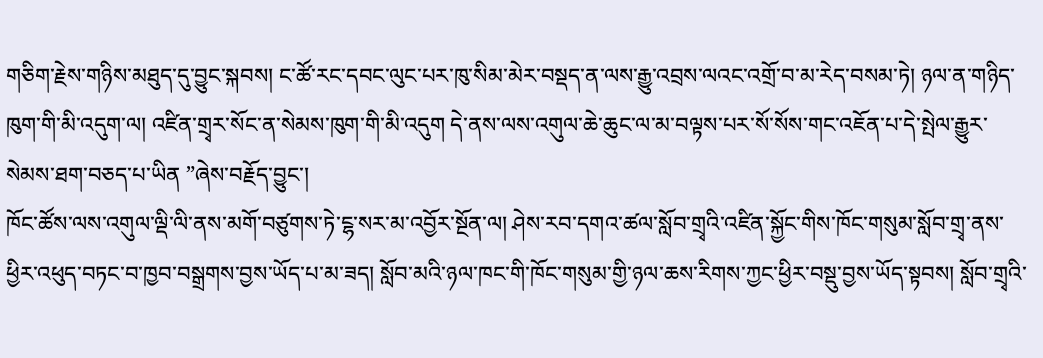གཅིག་རྗེས་གཉིས་མཐུད་དུ་བྱུང་སྐབས། ང་ཚོ་རང་དབང་ལུང་པར་ཁུ་སིམ་མེར་བསྡད་ན་ལས་རྒྱུ་འབྲས་ལའང་འགྲོ་བ་མ་རེད་བསམ་ཏེ། ཉལ་ན་གཉིད་ཁུག་གི་མི་འདུག་ལ། འཛིན་གྲྭར་སོང་ན་སེམས་ཁུག་གི་མི་འདུག དེ་ནས་ལས་འགུལ་ཆེ་ཆུང་ལ་མ་བལྟས་པར་སོ་སོས་གང་འཇོན་པ་དེ་སྤེལ་རྒྱུར་སེམས་ཐག་བཅད་པ་ཡིན ”ཞེས་བརྗོད་བྱུང་།
ཁོང་ཚོས་ལས་འགུལ་ལྡི་ལི་ནས་མགོ་བཙུགས་ཏེ་ངྷ་སར་མ་འབྱོར་སྔོན་ལ། ཤེས་རབ་དགའ་ཚལ་སློབ་གྲྭའི་འཛིན་སྐྱོང་གིས་ཁོང་གསུམ་སློབ་གྲྭ་ནས་ཕྱིར་འཕུད་བཏང་བ་ཁྱབ་བསྒྲགས་བྱས་ཡོད་པ་མ་ཟད། སློབ་མའི་ཉལ་ཁང་གི་ཁོང་གསུམ་གྱི་ཉལ་ཆས་རིགས་ཀྱང་ཕྱིར་བསྡུ་བྱས་ཡོད་སྟབས། སློབ་གྲྭའི་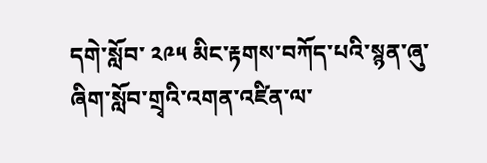དགེ་སློབ་ ༢༩༥ མིང་རྟགས་བཀོད་པའི་སྙན་ཞུ་ཞིག་སློབ་གྲྭའི་འགན་འཛིན་ལ་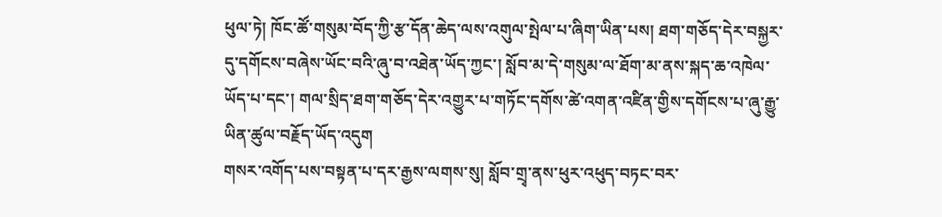ཕུལ་ཏེ། ཁོང་ཚོ་གསུམ་བོད་ཀྱི་རྩ་དོན་ཆེད་ལས་འགུལ་སྤེལ་པ་ཞིག་ཡིན་པས། ཐག་གཅོད་དེར་བསྐྱར་དུ་དགོངས་བཞེས་ཡོང་བའི་ཞུ་བ་འཐེན་ཡོད་ཀྱང་། སློབ་མ་དེ་གསུམ་ལ་ཐོག་མ་ནས་སྐད་ཆ་འཁེལ་ཡོད་པ་དང་། གལ་སྲིད་ཐག་གཅོད་དེར་འགྱུར་པ་གཏོང་དགོས་ཚེ་འགན་འཛིན་གྱིས་དགོངས་པ་ཞུ་རྒྱུ་ཡིན་ཚུལ་བརྗོད་ཡོད་འདུག
གསར་འགོད་པས་བསྟན་པ་དར་རྒྱས་ལགས་སུ། སློབ་གྲྭ་ནས་ཕུར་འཕུད་བཏང་བར་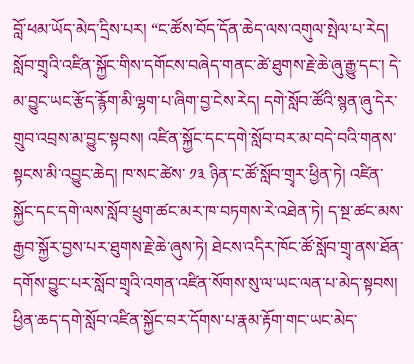བློ་ཕམ་ཡོད་མེད་དྲིས་པར། “ང་ཚོས་བོད་དོན་ཆེད་ལས་འགུལ་སྤེལ་པ་རེད། སློབ་གྲྭའི་འཛིན་སྐྱོང་གིས་དགོངས་བཞེད་གནང་ཚེ་ཐུགས་རྗེ་ཆེ་ཞུ་རྒྱུ་དང་། དེ་མ་བྱུང་ཡང་རྩོད་རྙོག་མི་ལྷག་པ་ཞིག་བྱ་ངེས་རེད། དགེ་སློབ་ཚོའི་སྙན་ཞུ་དེར་གྲུབ་འབྲས་མ་བྱུང་སྟབས། འཛིན་སྐྱོང་དང་དགེ་སློབ་བར་མ་བདེ་བའི་གནས་སྟངས་མི་འབྱུང་ཆེད། ཁ་སང་ཚེས་ ༡༣ ཉིན་ང་ཚོ་སློབ་གྲྭར་ཕྱིན་ཏེ། འཛིན་སྐྱོང་དང་དགེ་ལས་སློབ་ཕྲུག་ཚང་མར་ཁ་བཏགས་རེ་འཐེན་ཏེ། ད་སྔ་ཚང་མས་རྒྱབ་སྐྱོར་བྱས་པར་ཐུགས་རྗེ་ཆེ་ཞུས་ཏེ། ཐེངས་འདིར་ཁོང་ཚོ་སློབ་གྲྭ་ནས་ཐོན་དགོས་བྱུང་པར་སློབ་གྲྭའི་འགན་འཛིན་སོགས་སུ་ལ་ཡང་ལན་པ་མེད་སྟབས། ཕྱིན་ཆད་དགེ་སློབ་འཛིན་སྐྱོང་བར་དོགས་པ་རྣམ་རྟོག་གང་ཡང་མེད་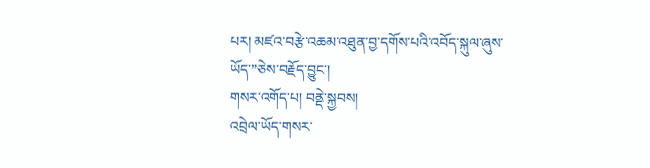པར། མཛའ་བརྩེ་འཆམ་འཐུན་བྱ་དགོས་པའི་འབོད་སྐུལ་ཞུས་ཡོད་”ཅེས་བརྗོད་བྱུང་།
གསར་འགོད་པ། བནྡེ་སྐྱབས།
འབྲེལ་ཡོད་གསར་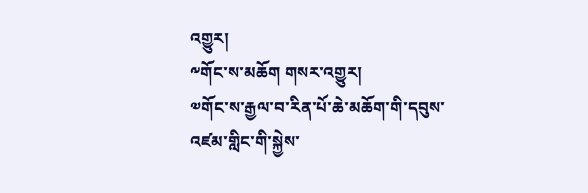འགྱུར།
༸གོང་ས་མཆོག གསར་འགྱུར།
༧གོང་ས་རྒྱལ་བ་རིན་པོ་ཆེ་མཆོག་གི་དབུས་འཛམ་གླིང་གི་སྐྱེས་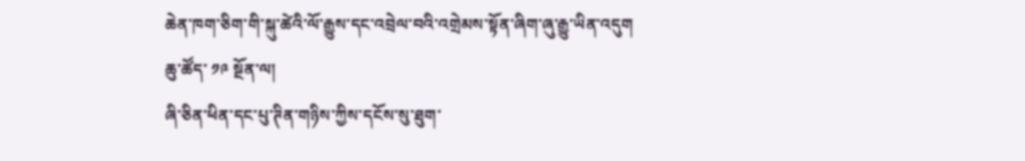ཆེན་ཁག་ཅིག་གི་སྐུ་ཚེའི་ལོ་རྒྱུས་དང་འབྲེལ་བའི་འགྲེམས་སྟོན་ཞིག་ཞུ་རྒྱུ་ཡིན་འདུག
ཆུ་ཚོད་ ༡༩ སྔོན་ལ།
ཞི་ཅིན་ཕིན་དང་པུ་ཊིན་གཉིས་ཀྱིས་དངོས་སུ་ཐུག་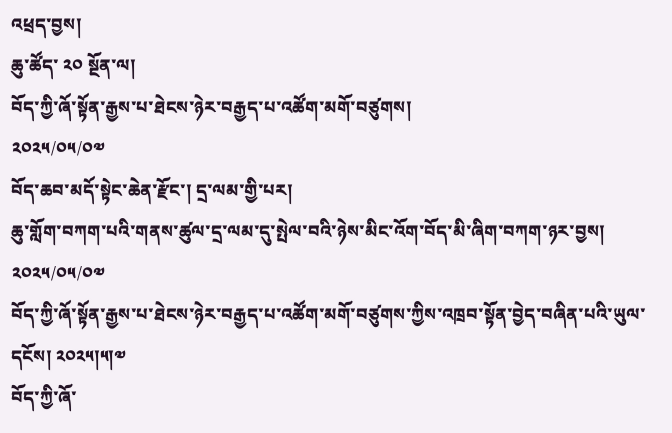འཕྲད་བྱས།
ཆུ་ཚོད་ ༢༠ སྔོན་ལ།
བོད་ཀྱི་ཞོ་སྟོན་རྒྱས་པ་ཐེངས་ཉེར་བརྒྱད་པ་འཚོག་མགོ་བཙུགས།
༢༠༢༥/༠༥/༠༧
བོད་ཆབ་མདོ་སྟེང་ཆེན་རྫོང་། དྲ་ལམ་གྱི་པར།
ཆུ་གློག་བཀག་པའི་གནས་ཚུལ་དྲ་ལམ་དུ་སྤེལ་བའི་ཉེས་མིང་འོག་བོད་མི་ཞིག་བཀག་ཉར་བྱས།
༢༠༢༥/༠༥/༠༧
བོད་ཀྱི་ཞོ་སྟོན་རྒྱས་པ་ཐེངས་ཉེར་བརྒྱད་པ་འཚོག་མགོ་བཙུགས་ཀྱིས་འཁྲབ་སྟོན་བྱེད་བཞིན་པའི་ཡུལ་དངོས། ༢༠༢༥།༥།༧
བོད་ཀྱི་ཞོ་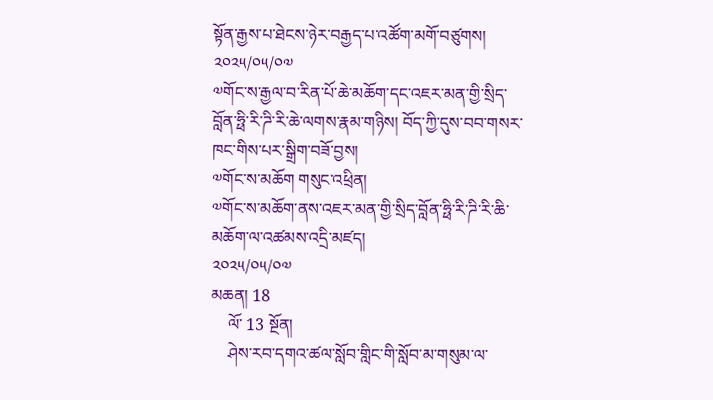སྟོན་རྒྱས་པ་ཐེངས་ཉེར་བརྒྱད་པ་འཚོག་མགོ་བཙུགས།
༢༠༢༥/༠༥/༠༧
༧གོང་ས་རྒྱལ་བ་རིན་པོ་ཆེ་མཆོག་དང་འཇར་མན་གྱི་སྲིད་བློན་ཧྥི་རི་ཌི་རི་ཆེ་ལགས་རྣམ་གཉིས། བོད་ཀྱི་དུས་བབ་གསར་ཁང་གིས་པར་སྒྲིག་བཟོ་བྱས།
༧གོང་ས་མཆོག གསུང་འཕྲིན།
༧གོང་ས་མཆོག་ནས་འཇར་མན་གྱི་སྲིད་བློན་ཧྥི་རི་ཌི་རི་ཆི་མཆོག་ལ་འཚམས་འདྲི་མཛད།
༢༠༢༥/༠༥/༠༧
མཆན། 18
    ལོ་ 13 སྔོན།
    ཤེས་རབ་དགའ་ཚལ་སློབ་གླིང་གི་སློབ་མ་གསུམ་ལ་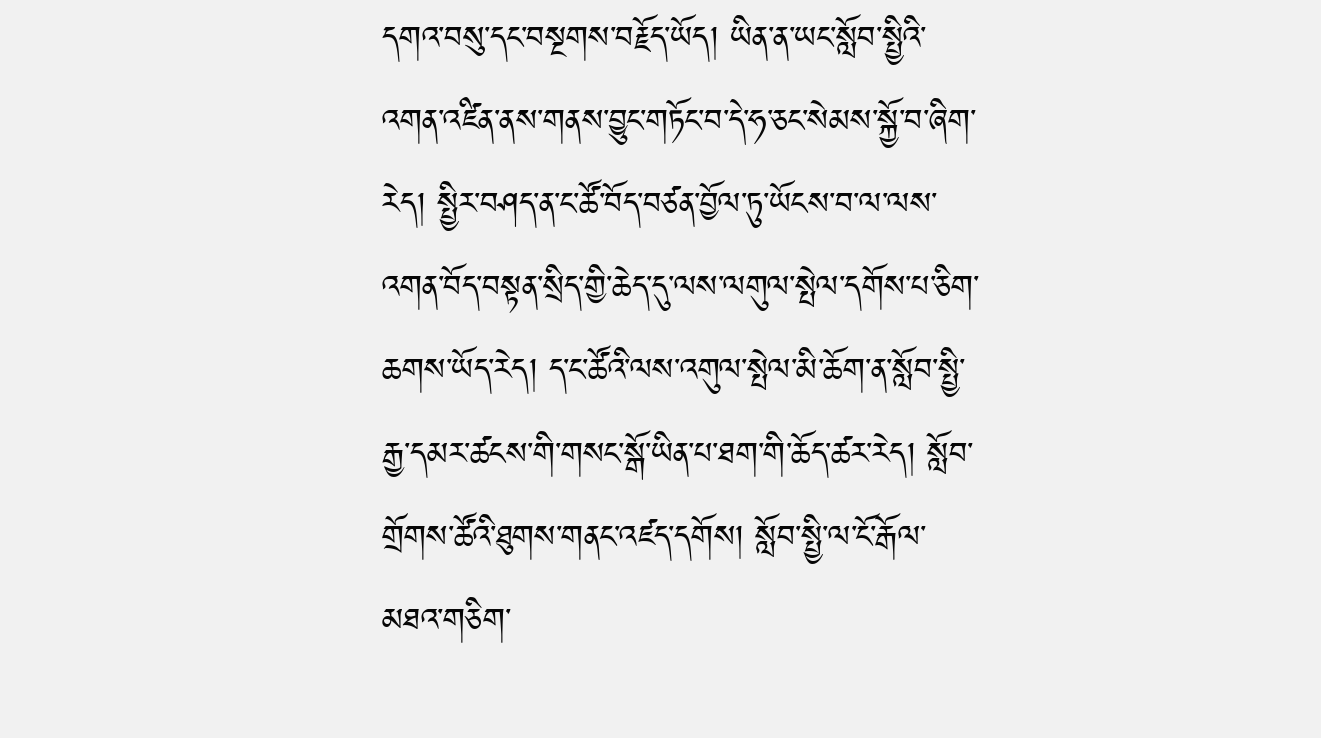དགའ་བསུ་དང་བསྔགས་བརྗོད་ཡོད། ཡིན་ན་ཡང་སློབ་སྤྱིའི་འགན་འཛིན་ནས་གནས་བྱུང་གཏོང་བ་དེ་ཧ་ཅང་སེམས་སྐྱོ་བ་ཞིག་རེད། སྤྱིར་བཤད་ན་ང་ཚོ་བོད་བཙན་བྱོལ་ཏུ་ཡོངས་བ་ལ་ལས་འགན་བོད་བསྟན་སྲིད་གྱི་ཆེད་དུ་ལས་ལགུལ་སྤེལ་དགོས་པ་ཅིག་ཆགས་ཡོད་རེད། ད་ང་ཚོའི་ལས་འགུལ་སྤེལ་མི་ཆོག་ན་སློབ་སྤྱི་རྒྱ་དམར་ཚངས་གི་གསང་སྒོ་ཡིན་པ་ཐག་གི་ཆོད་ཚར་རེད། སློབ་གྲོགས་ཚོའི་ཐུགས་གནང་འཛད་དགོས། སློབ་སྤྱི་ལ་ངོ་རྒོལ་མཐའ་གཅིག་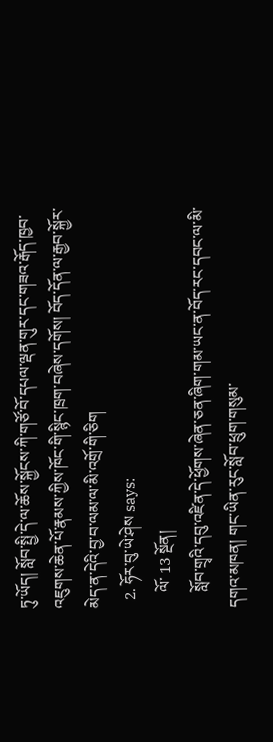ཏུ་ཡོད། སློབ་སྤྱི་དེ་ལ་ཆོས་སྐྱོངས་ཀི་གཙོ་བོ་དཔལ་ལྡན་གུར་དང་གཟའ་རྒོད་ཁྱབ་འཇུགས་ཆེན་པོ་རྣམས་ཀྱིས་ཁོང་གི་སྙིང་ཁྲག་བཞེས་དགོས། བོད་དོན་ལ་རྒྱབ་སྐྱོར་མེད་ན་དེའི་བྱ་བ་ལམ་ལ་མི་འགྲོ་གི་ཅིག
  2. ཧོར་བུ་ཡེ་ཤེས says:
    ལོ་ 13 སྔོན།
    སློབ་གྲྭའི་དབུ་འཛིན་དེ་ཕྱོགས་ཞེན་ཅན་ཞིག་གམ་ཡང་ན་བོད་རང་དབང་ལ་མི་དགའ་མཁན། གང་ཡིན་རུང་སློབ་ཕྲུག་གསུམ་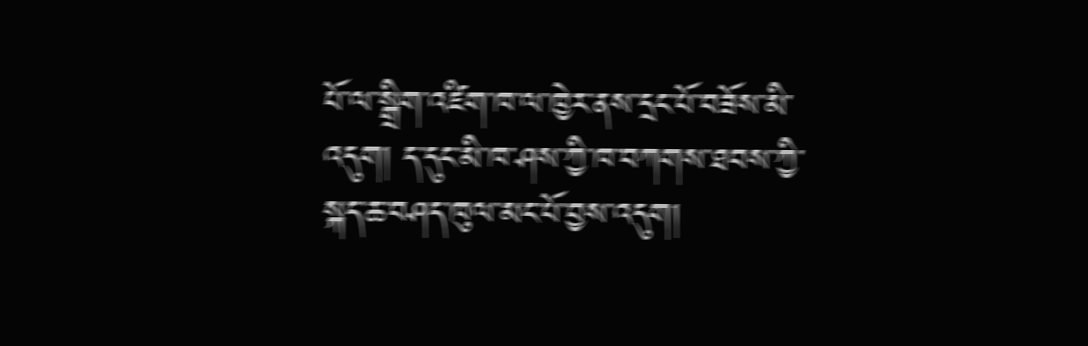པོ་ལ་སྒྲིག་འཛིག་ཁ་ལ་ཁྱེར་ནས་དྲང་པོ་བཟོས་མི་འདུག། ད་དུང་མི་ཁ་ཤས་ཀྱི་ཁ་བཀགས་ཐབས་ཀྱི་སྐད་ཆ་བཤད་ཁུལ་མང་པོ་བྱས་འདུག།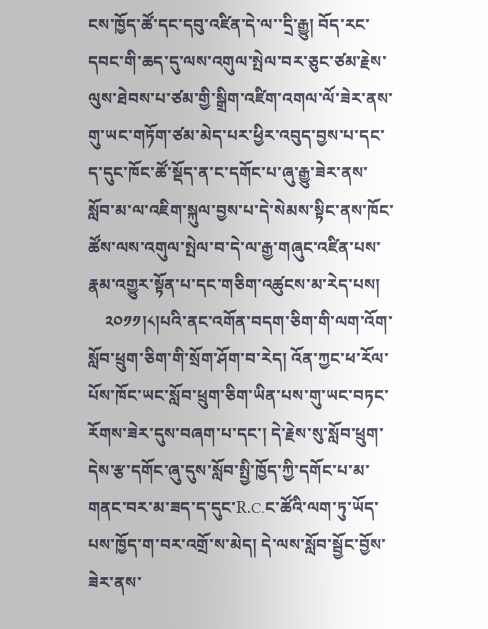ངས་ཁྱོད་ཚོ་དང་དབུ་འཛིན་དེ་ལ་་དྲི་རྒྱུ། བོད་རང་དབང་གི་ཆད་དུ་ལས་འགུལ་སྤེལ་བར་ཅུང་ཙམ་རྗེས་ལུས་ཐེབས་པ་ཙམ་གྱི་སྒྲིག་འཛིག་འགལ་ལོ་ཟེར་ནས་གུ་ཡང་གཏོག་ཙམ་མེད་པར་ཕྱིར་འབུད་བྱས་པ་དང་ད་དུང་ཁོང་ཚོ་སྡོད་ན་ང་དགོང་པ་ཞུ་རྒྱུ་ཟེར་ནས་སློབ་མ་ལ་འཇིག་སྐུལ་བྱས་པ་དེ་སེམས་སྟིང་ནས་ཁོང་ཚོས་ལས་འགུལ་སྤེལ་བ་དེ་ལ་རྒྱ་གཞུང་འཛིན་པས་རྣམ་འགྱུར་སྟོན་པ་དང་གཅིག་འཚུངས་མ་རེད་པས།
    ༢༠༡༡།༨།པའི་ནང་འགོན་བདག་ཅིག་གི་ལག་འོག་སློབ་ཕྲུག་ཅིག་གི་སྲོག་ཤོག་བ་རེད། འོན་ཀྱང་ཕ་རོལ་པོས་ཁོང་ཡང་སློབ་ཕྲུག་ཅིག་ཡིན་པས་གུ་ཡང་བཏང་རོགས་ཟེར་དུས་བཞག་པ་དང་། དེ་རྗེས་སུ་སློབ་ཕྲུག་དེས་རྩ་དགོང་ཞུ་དུས་སློབ་སྤྱི་ཁྱོད་ཀྱི་དགོང་པ་མ་གནང་བར་མ་ཟད་ད་དུང་R.C.ང་ཚོའི་ལག་ཏུ་ཡོད་པས་ཁྱོད་ག་བར་འགྲོ་ས་མེད། དེ་ལས་སློབ་སྦྱོང་བྱོས་ཟེར་ནས་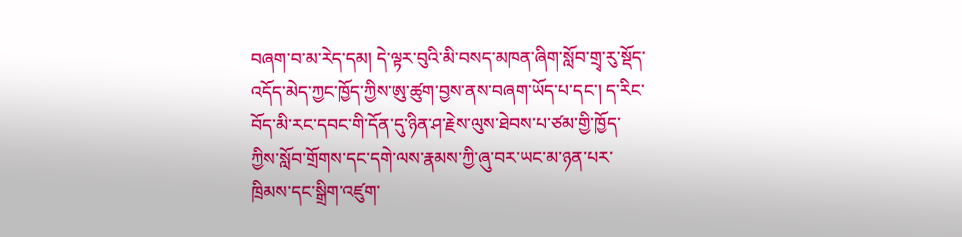བཞག་བ་མ་རེད་དམ། དེ་ལྟར་བུའི་མི་བསད་མཁན་ཞིག་སློབ་གྲྭ་རུ་སྡོད་འདོད་མེད་ཀྱང་ཁྱོད་ཀྱིས་ཨུ་ཚུག་བྱས་ནས་བཞག་ཡོད་པ་དང་། ད་རིང་བོད་མི་རང་དབང་གི་དོན་དུ་ཉིན་ཤ་རྗེས་ལུས་ཐེབས་པ་ཙམ་གྱི་ཁྱོད་ཀྱིས་སློབ་གྲོགས་དང་དགེ་ལས་རྣམས་ཀྱི་ཞུ་བར་ཡང་མ་ཉན་པར་ཁྲིམས་དང་སྒྲིག་འཛུག་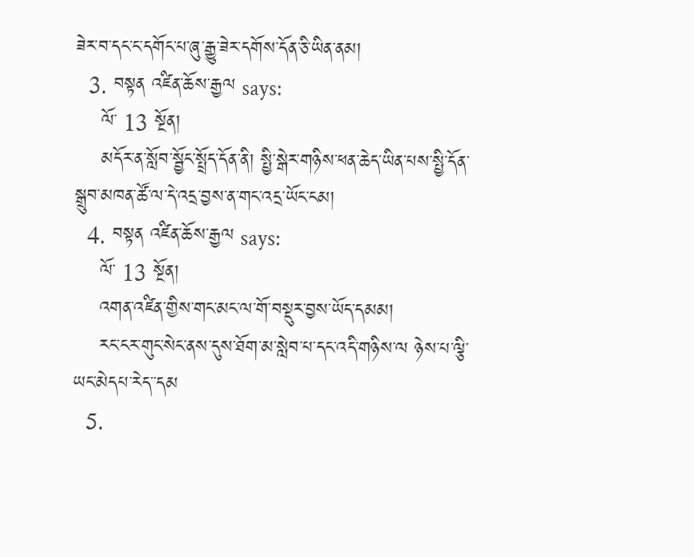ཟེར་བ་དང་ང་དགོང་པ་ཞུ་རྒྱུ་ཟེར་དགོས་དོན་ཅི་ཡིན་ནམ།
  3. བསྟན འཛིན་ཆོས་རྒྱལ says:
    ལོ་ 13 སྔོན།
    མདོར་ན་སློབ་སྦྱོང་སྤྲོད་དོན་ནི། སྤྱི་སྒེར་གཉིས་ཕན་ཆེད་ཡིན་པས་སྤྱི་དོན་སྒྲུབ་མཁན་ཚོ་ལ་དེ་འདྲ་བྱས་ན་གང་འདྲ་ཡོང་ངམ།
  4. བསྟན འཛིན་ཆོས་རྒྱལ says:
    ལོ་ 13 སྔོན།
    འགན་འཛིན་གྱིས་གང་མང་ལ་གོ་བསྡུར་བྱས་ཡོད་དམམ།
    རང་ངར་གུང་སེང་ནས་དུས་ཐོག་མ་སླེབ་པ་དང་འདི་གཉིས་ལ ཉེས་པ་ལྕི་ཡང་མེདཔ་རེད་་དམ
  5.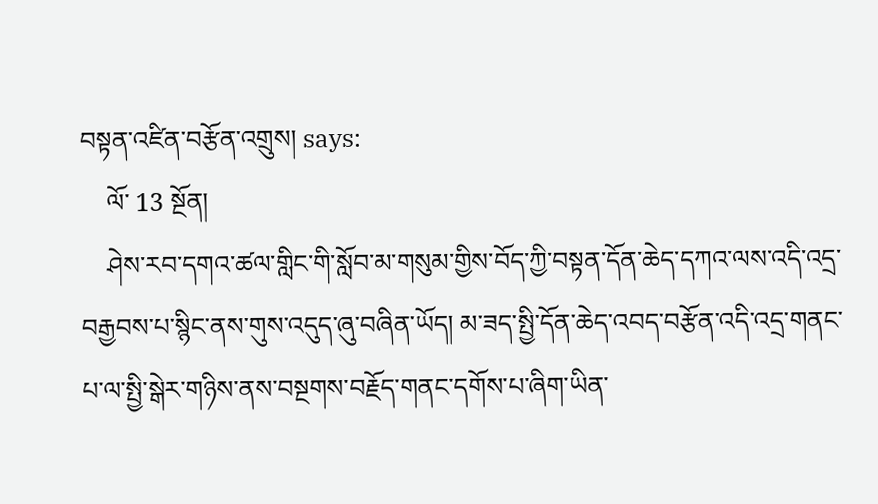བསྟན་འཛིན་བརྩོན་འགྲུས། says:
    ལོ་ 13 སྔོན།
    ཤེས་རབ་དགའ་ཚལ་གླིང་གི་སློབ་མ་གསུམ་གྱིས་བོད་ཀྱི་བསྟན་དོན་ཆེད་དཀའ་ལས་འདི་འདྲ་བརྒྱབས་པ་སྙིང་ནས་གུས་འདུད་ཞུ་བཞིན་ཡོད། མ་ཟད་སྤྱི་དོན་ཆེད་འབད་བརྩོན་འདི་འདྲ་གནང་པ་ལ་སྤྱི་སྒེར་གཉིས་ནས་བསྔགས་བརྗོད་གནང་དགོས་པ་ཞིག་ཡིན་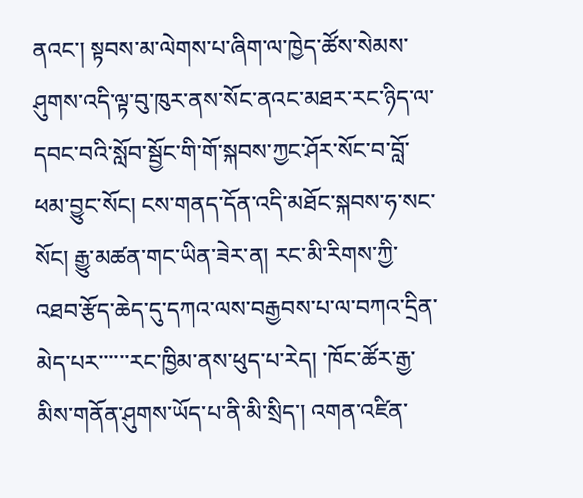ནའང་། སྟབས་མ་ལེགས་པ་ཞིག་ལ་ཁྱེད་ཚོས་སེམས་ཤུགས་འདི་ལྟ་བུ་ཁུར་ནས་སོང་ནའང་མཐར་རང་ཉིད་ལ་དབང་བའི་སློབ་སྦྱོང་གི་གོ་སྐབས་ཀྱང་ཤོར་སོང་བ་བློ་ཕམ་བྱུང་སོང། ངས་གནད་དོན་འདི་མཐོང་སྐབས་ཧ་སང་སོང། རྒྱུ་མཚན་གང་ཡིན་ཟེར་ན། རང་མི་རིགས་ཀྱི་འཐབ་རྩོད་ཆེད་དུ་དཀའ་ལས་བརྒྱབས་པ་ལ་བཀའ་དྲིན་མེད་པར་་་་་་རང་ཁྱིམ་ནས་ཕུད་པ་རེད། ་ཁོང་ཚོར་རྒྱ་མིས་གནོན་ཤུགས་ཡོད་པ་ནི་མི་སྲིད་། འགན་འཛིན་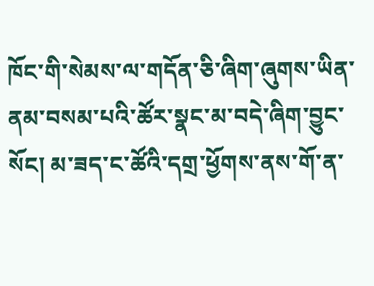ཁོང་གི་སེམས་ལ་གདོན་ཅི་ཞིག་ཞུགས་ཡིན་ནམ་བསམ་པའི་ཚོར་སྣང་མ་བདེ་ཞིག་བྱུང་སོང། མ་ཟད་ང་ཚོའི་དགྲ་ཕྱོགས་ནས་གོ་ན་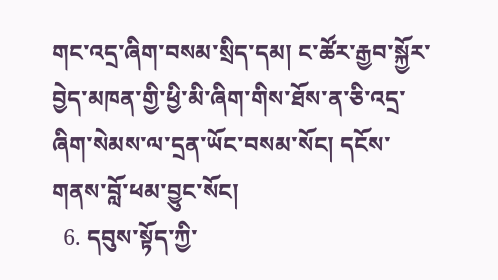གང་འདྲ་ཞིག་བསམ་སྲིད་དམ། ང་ཚོར་རྒྱབ་སྐྱོར་བྱེད་མཁན་གྱི་ཕྱི་མི་ཞིག་གིས་ཐོས་ན་ཅི་འདྲ་ཞིག་སེམས་ལ་དྲན་ཡོང་བསམ་སོང། དངོས་གནས་བློ་ཕམ་བྱུང་སོང།
  6. དབུས་སྟོད་ཀྱི་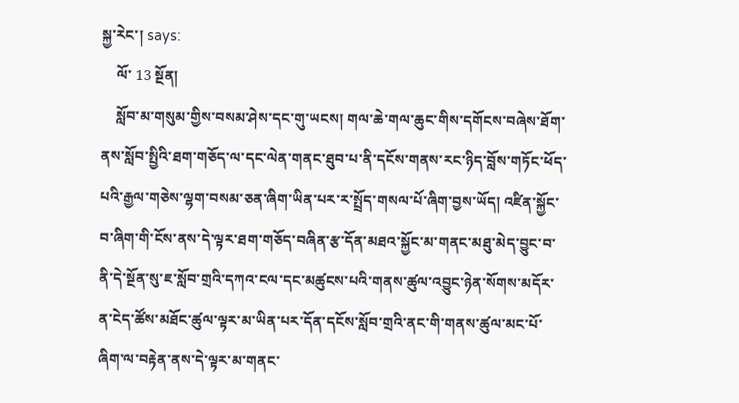སྐྱ་རེང་། says:
    ལོ་ 13 སྔོན།
    སློབ་མ་གསུམ་གྱིས་བསམ་ཤེས་དང་གུ་ཡངས། གལ་ཆེ་གལ་ཆུང་གིས་དགོངས་བཞེས་ཐོག་ནས་སློབ་སྤྱིའི་ཐག་གཅོད་ལ་དང་ལེན་གནང་ཐུབ་པ་ནི་དངོས་གནས་རང་ཉིད་བློས་གཏོང་ཕོད་པའི་རྒྱལ་གཅེས་ལྷག་བསམ་ཅན་ཞིག་ཡིན་པར་ར་སྤྲོད་གསལ་པོ་ཞིག་བྱས་ཡོད། འཛིན་སྐྱོང་བ་ཞིག་གི་ངོས་ནས་དེ་ལྟར་ཐག་གཅོད་བཞིན་རྩ་དོན་མཐའ་སྐྱོང་མ་གནང་མཐུ་མེད་བྱུང་བ་ནི་དེ་སྔོན་སུ་ཇ་སློབ་གྲའི་དཀའ་ངལ་དང་མཚུངས་པའི་གནས་ཚུལ་འབྱུང་ཉེན་སོགས་མདོར་ན་ངེད་ཚོས་མཐོང་ཚུལ་ལྟར་མ་ཡིན་པར་དོན་དངོས་སློབ་གྲའི་ནང་གི་གནས་ཚུལ་མང་པོ་ཞིག་ལ་བརྟེན་ནས་དེ་ལྟར་མ་གནང་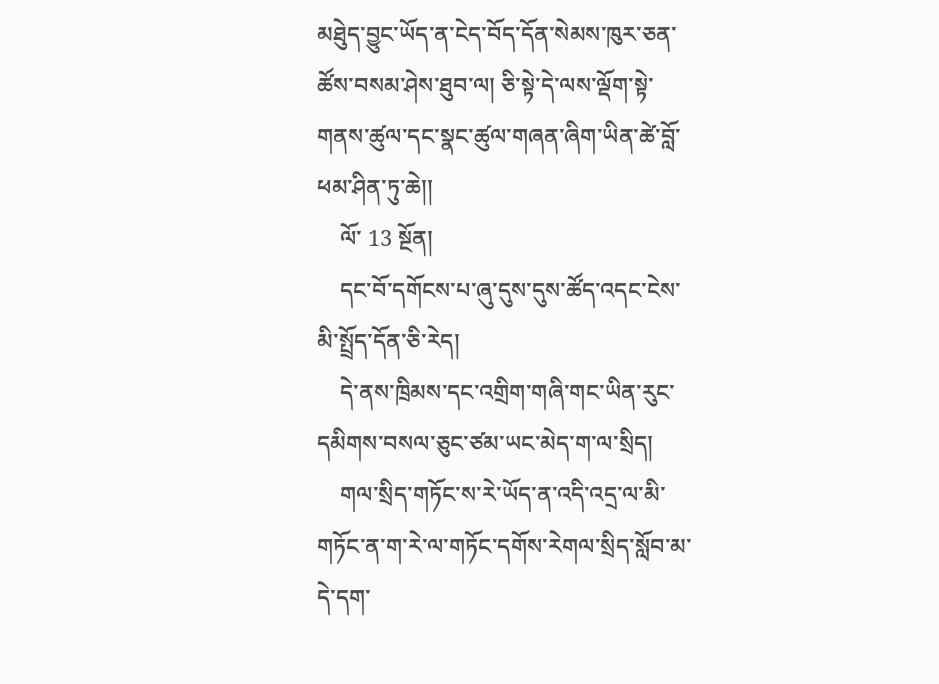མཐེུད་བྱུང་ཡོད་ན་ངེད་བོད་དོན་སེམས་ཁུར་ཅན་ཚོས་བསམ་ཤེས་ཐུབ་ལ། ཅི་སྟེ་དེ་ལས་ལྡོག་སྟེ་གནས་ཚུལ་དང་སྣང་ཚུལ་གཞན་ཞིག་ཡིན་ཚེ་བློ་ཕམ་ཤིན་ཏུ་ཆེ།།
    ལོ་ 13 སྔོན།
    དང་བོ་དགོངས་པ་ཞུ་དུས་དུས་ཚོད་འདང་ངེས་མི་སྤྲོད་དོན་ཅི་རེད།
    དེ་ནས་ཁྲིམས་དང་འགྲིག་གཞི་གང་ཡིན་རུང་དམིགས་བསལ་ཅུང་ཙམ་ཡང་མེད་ག་ལ་སྲིད།
    གལ་སྲིད་གཏོང་ས་རེ་ཡོད་ན་འདི་འདྲ་ལ་མི་གཏོང་ན་ག་རེ་ལ་གཏོང་དགོས་རེགལ་སྲིད་སློབ་མ་དེ་དག་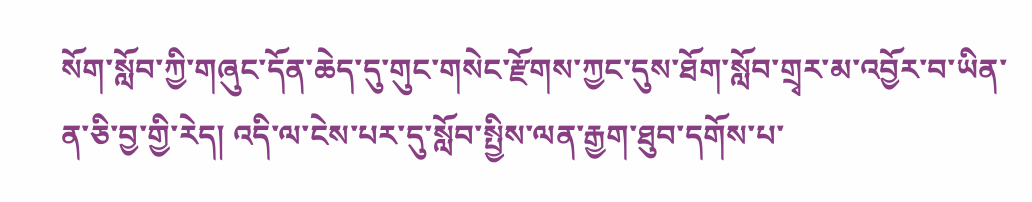སོག་སློབ་ཀྱི་གཞུང་དོན་ཆེད་དུ་གུང་གསེང་རྫོགས་ཀྱང་དུས་ཐོག་སློབ་གྲྭར་མ་འབྱོར་བ་ཡིན་ན་ཅི་བྱ་གྱི་རེད། འདི་ལ་ངེས་པར་དུ་སློབ་སྤྱིས་ལན་རྒྱག་ཐུབ་དགོས་པ་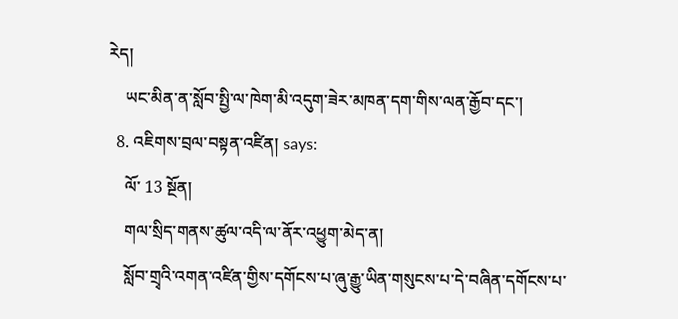རེད།
    ཡང་མིན་ན་སློབ་སྤྱི་ལ་ཁེག་མི་འདུག་ཟེར་མཁན་དག་གིས་ལན་རྒྱོབ་དང་།
  8. འཇིགས་བྲལ་བསྟན་འཛིན། says:
    ལོ་ 13 སྔོན།
    གལ་སྲིད་གནས་ཚུལ་འདི་ལ་ནོར་འཕྱུག་མེད་ན།
    སློབ་གྲྭའི་འགན་འཛིན་གྱིས་དགོངས་པ་ཞུ་རྒྱུ་ཡིན་གསུངས་པ་དེ་བཞིན་དགོངས་པ་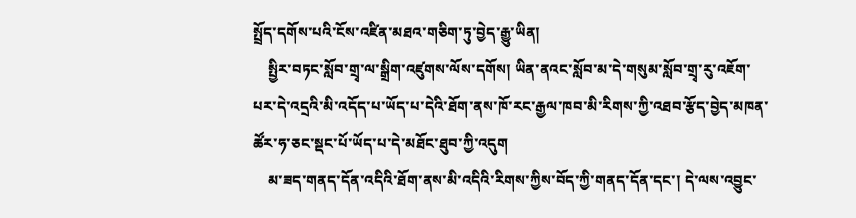སྤྲོད་དགོས་པའི་ངོས་འཛིན་མཐའ་གཅིག་ཏུ་བྱེད་རྒྱུ་ཡིན།
    སྤྱིར་བཏང་སློབ་གྲྭ་ལ་སྒྲིག་འཛུགས་ལོས་དགོས། ཡིན་ནའང་སློབ་མ་དེ་གསུམ་སློབ་གྲྭ་རུ་འཇོག་པར་དེ་འདྲའི་མི་འདོད་པ་ཡོད་པ་དེའི་ཐོག་ནས་ཁོ་རང་རྒྱལ་ཁབ་མི་རིགས་ཀྱི་འཐབ་རྩོད་བྱེད་མཁན་ཚོར་ཧ་ཅང་སྡང་པོ་ཡོད་པ་དེ་མཐོང་ཐུབ་ཀྱི་འདུག
    མ་ཟད་གནད་དོན་འདིའི་ཐོག་ནས་མི་འདིའི་རིགས་ཀྱིས་བོད་ཀྱི་གནད་དོན་དང་། དེ་ལས་འབྱུང་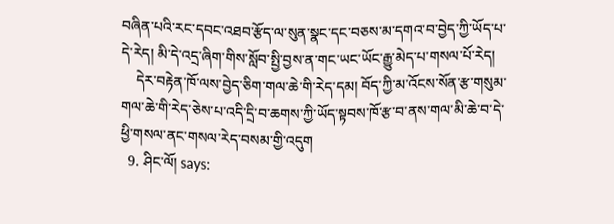བཞིན་པའི་རང་དབང་འཐབ་རྩོད་ལ་སུན་སྣང་དང་བཅས་མ་དགའ་བ་བྱེད་ཀྱི་ཡོད་པ་དེ་རེད། མི་དེ་འདྲ་ཞིག་གིས་སློབ་སྤྱི་བྱས་ན་གང་ཡང་ཡོང་རྒྱུ་མེད་པ་གསལ་པོ་རེད།
    དེར་བརྟེན་ཁོ་ལས་བྱེད་ཅིག་གལ་ཆེ་གི་རེད་དམ། བོད་ཀྱི་མ་འོངས་སོན་རྩ་གསུམ་གལ་ཆེ་གི་རེད་ཅེས་པ་འདི་དྲི་བ་ཆགས་ཀྱི་ཡོད་སྟབས་ཁོ་རྩ་བ་ནས་གལ་མི་ཆེ་བ་དེ་ཕྱི་གསལ་ནང་གསལ་རེད་བསམ་གྱི་འདུག
  9. ཤིང་ལོ། says: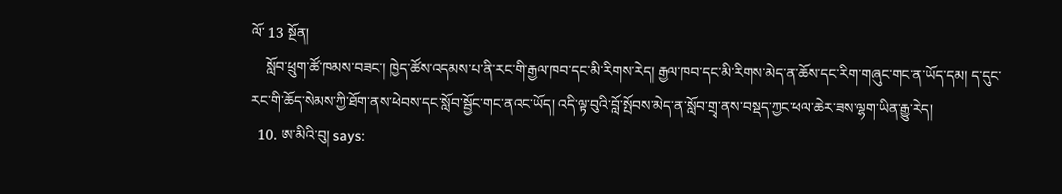ལོ་ 13 སྔོན།
    སློབ་ཕྲུག་ཚོ་ཁམས་བཟང་། ཁྱེད་ཚོས་འདམས་པ་ནི་རང་གི་རྒྱལ་ཁབ་དང་མི་རིགས་རེད། རྒྱལ་ཁབ་དང་མི་རིགས་མེད་ན་ཆོས་དང་རིག་གཞུང་གང་ན་ཡོད་དམ། ད་དུང་རང་གི་ཆོད་སེམས་ཀྱི་ཐོག་ནས་ཕེབས་དང་སློབ་སྦྱོང་གང་ནའང་ཡོད། འདི་ལྟ་བུའི་བློ་སྤོབས་མེད་ན་སློབ་གྲྭ་ནས་བསྡད་ཀྱང་ཕལ་ཆེར་ཟས་ལྷག་ཡིན་རྒྱུ་རེད།
  10. ཨ་མིའི་བུ། says: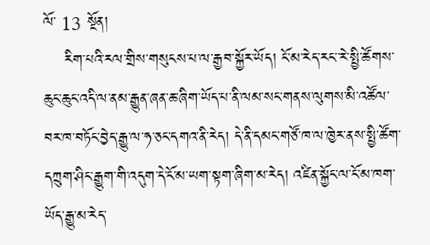ལོ་ 13 སྔོན།
    རིག་པའི་རལ་གྲིས་གསུངས་པ་ལ་རྒྱབ་སྐྱོར་ཡོད། ངོ་མ་རེད་རང་་རེ་སྤྱི་ཚོགས་ཆུང་ཆུང་འདི་ལ་ནམ་རྒྱུན་ཞན་ཆ་ཞིག་ཡོད་པ་ནི་ལམ་སང་གནས་ལུགས་མི་འཚོལ་བར་ཁ་བཏོང་བྱེད་རྒྱུ་ལ་ཧ་ཅང་དགའ་ནི་རེད། དེ་ནི་དམང་གཙོ་ཁ་ལ་ཁྱེར་ནས་སྤྱི་ཚོག་དཀྲུག་ཤིང་རྒྱུག་གི་འདུག་དེ་ངོ་མ་ཡག་སྟག་ཞིག་མ་རེད། འཛིན་སྐྱོང་ལ་ངོ་མ་ཁག་ཡོད་རྒྱུ་མ་རེད་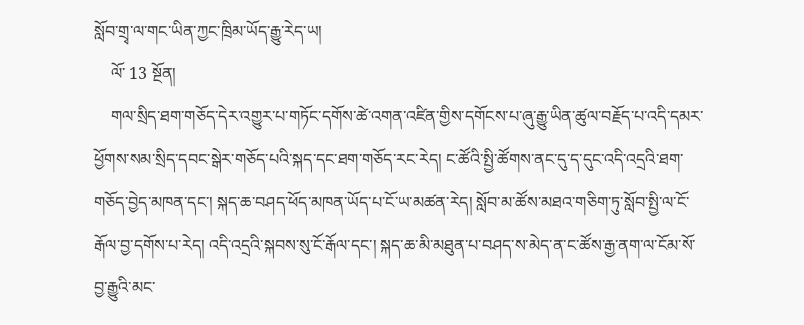སློབ་གྲྭ་ལ་གང་ཡིན་ཀྱང་ཁྲིམ་ཡོད་རྒྱུ་རེད་ཡ།
    ལོ་ 13 སྔོན།
    གལ་སྲིད་ཐག་གཅོད་དེར་འགྱུར་པ་གཏོང་དགོས་ཚེ་འགན་འཛིན་གྱིས་དགོངས་པ་ཞུ་རྒྱུ་ཡིན་ཚུལ་བརྗོད་པ་འདི་དམར་ཕྱོགས་སམ་སྲིད་དབང་སྒེར་གཅོད་པའི་སྐད་དང་ཐག་གཅོད་རང་རེད། ང་ཚོའི་སྤྱི་ཚོགས་ནང་དུ་ད་དུང་འདི་འདྲའི་ཐག་གཅོད་བྱེད་མཁན་དང་། སྐད་ཆ་བཤད་ཕོད་མཁན་ཡོད་པ་ངོ་ཡ་མཚན་རེད། སློབ་མ་ཚོས་མཐའ་གཅིག་ཏུ་སློབ་སྤྱི་ལ་ངོ་རྒོལ་བྱ་དགོས་པ་རེད། འདི་འདྲའི་སྐབས་སུ་ངོ་རྒོལ་དང་། སྐད་ཆ་མི་མཐུན་པ་བཤད་ས་མེད་ན་ང་ཚོས་རྒྱ་ནག་ལ་ངོམ་སོ་བྱ་རྒྱུའི་མང་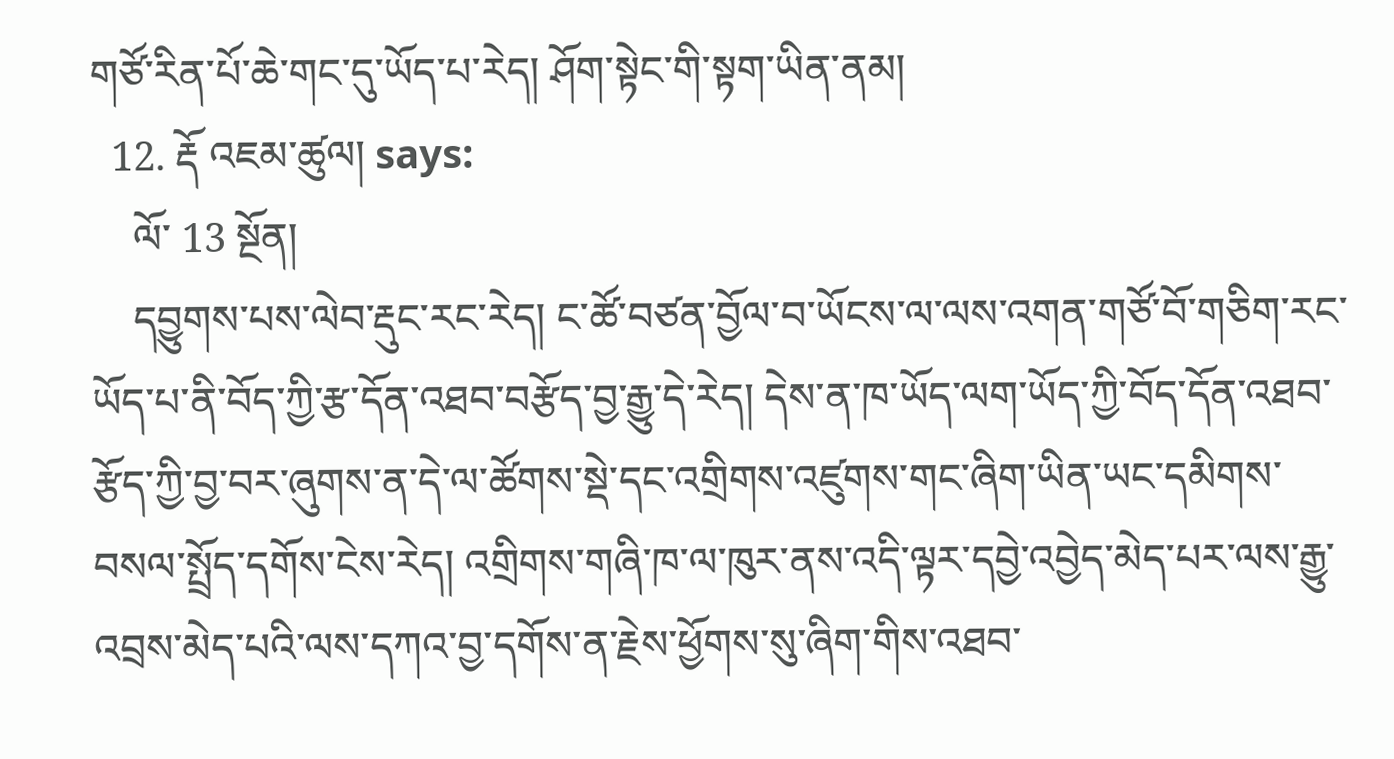གཙོ་རིན་པོ་ཆེ་གང་དུ་ཡོད་པ་རེད། ཤོག་སྟེང་གི་སྟག་ཡིན་ནམ།
  12. རྡོ འཇམ་ཚུལ། says:
    ལོ་ 13 སྔོན།
    དབྱུགས་པས་ལེབ་རྡུང་རང་རེད། ང་ཚོ་བཙན་བྱོལ་བ་ཡོངས་ལ་ལས་འགན་གཙོ་བོ་གཅིག་རང་ཡོད་པ་ནི་བོད་ཀྱི་རྩ་དོན་འཐབ་བརྩོད་བྱ་རྒྱུ་དེ་རེད། དེས་ན་ཁ་ཡོད་ལག་ཡོད་ཀྱི་བོད་དོན་འཐབ་རྩོད་ཀྱི་བྱ་བར་ཞུགས་ན་དེ་ལ་ཚོགས་སྡེ་དང་འགྲིགས་འཛུགས་གང་ཞིག་ཡིན་ཡང་དམིགས་བསལ་སྤྲོད་དགོས་ངེས་རེད། འགྲིགས་གཞི་ཁ་ལ་ཁུར་ནས་འདི་ལྟར་དབྱེ་འབྱེད་མེད་པར་ལས་རྒྱུ་འབྲས་མེད་པའི་ལས་དཀའ་བྱ་དགོས་ན་རྗེས་ཕྱོགས་སུ་ཞིག་གིས་འཐབ་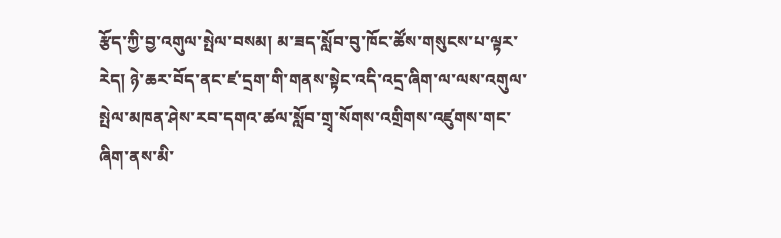རྩོད་ཀྱི་བྱ་འགུལ་སྤེལ་བསམ། མ་ཟད་སློབ་བུ་ཁོང་ཚོས་གསུངས་པ་ལྟར་རེད། ཉེ་ཆར་བོད་ནང་ཛ་དྲག་གི་གནས་སྟེང་འདི་འདྲ་ཞིག་ལ་ལས་འགུལ་སྤེལ་མཁན་ཤེས་རབ་དགའ་ཚལ་སློབ་གྲྭ་སོགས་འགྲིགས་འཛུགས་གང་ཞིག་ནས་མི་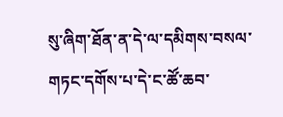སུ་ཞིག་ཐོན་ན་དེ་ལ་དམིགས་བསལ་གཏང་དགོས་པ་དེ་ང་ཚོ་ཆབ་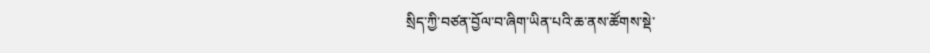སྲིད་ཀྱི་བཙན་བྱོལ་བ་ཞིག་ཡིན་པའི་ཆ་ནས་ཚོགས་སྡེ་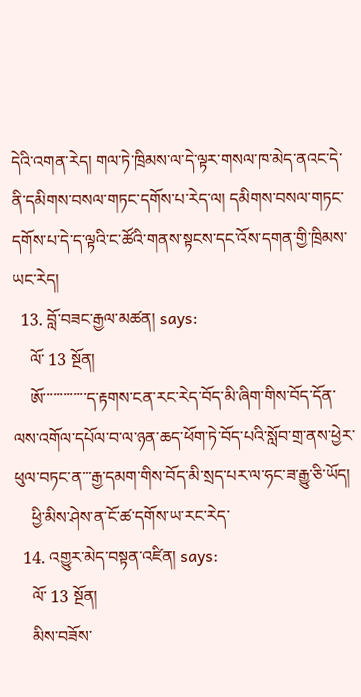དེའི་འགན་རེད། གལ་ཏེ་ཁྲིམས་ལ་དེ་ལྟར་གསལ་ཁ་མེད་ནའང་དེ་ནི་དམིགས་བསལ་གཏང་དགོས་པ་རེད་ལ། དམིགས་བསལ་གཏང་དགོས་པ་དེ་ད་ལྟའི་ང་ཚོའི་གནས་སྟངས་དང་འོས་དགན་གྱི་ཁྲིམས་ཡང་རེད།
  13. བློ་བཟང་རྒྱལ་མཚན། says:
    ལོ་ 13 སྔོན།
    ཨོ་་་་་་་་་་་་་ད་རྟགས་ངན་རང་རེད་བོད་མི་ཞིག་གིས་བོད་དོན་ལས་འགོལ་དཔོལ་བ་ལ་ཉན་ཆད་ཕོག་ཏེ་བོད་པའི་སློབ་གྲ་ནས་ཕྱེར་ཕུལ་བཏང་ན་་་རྒྱ་དམག་གིས་བོད་མི་སྲད་པར་ལ་ཧང་ཟ་རྒྱུ་ཅི་ཡོད།
    ཕྱི་མིས་ཤེས་ན་ངོ་ཚ་དགོས་ཡ་རང་རེད་
  14. འགྱུར་མེད་བསྟན་འཛིན། says:
    ལོ་ 13 སྔོན།
    མིས་བཟོས་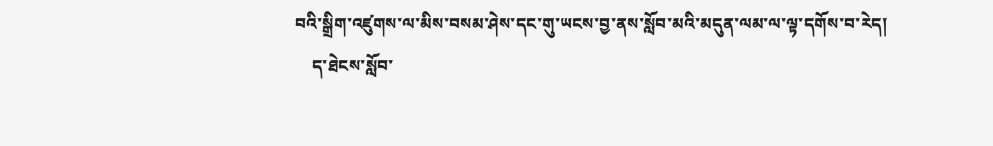བའི་སྒྲིག་འཛུགས་ལ་མིས་བསམ་ཤེས་དང་གུ་ཡངས་བྱ་ནས་སློབ་མའི་མདུན་ལམ་ལ་ལྟ་དགོས་བ་རེད།
    ད་ཐེངས་སློབ་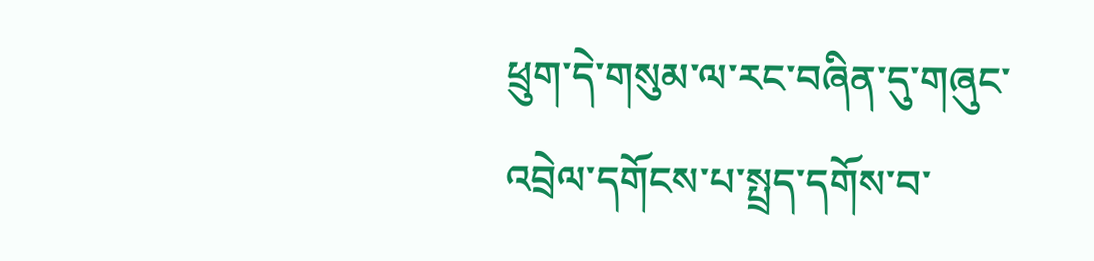ཕྲུག་དེ་གསུམ་ལ་རང་བཞིན་དུ་གཞུང་འབྲེལ་དགོངས་པ་སྤྲད་དགོས་བ་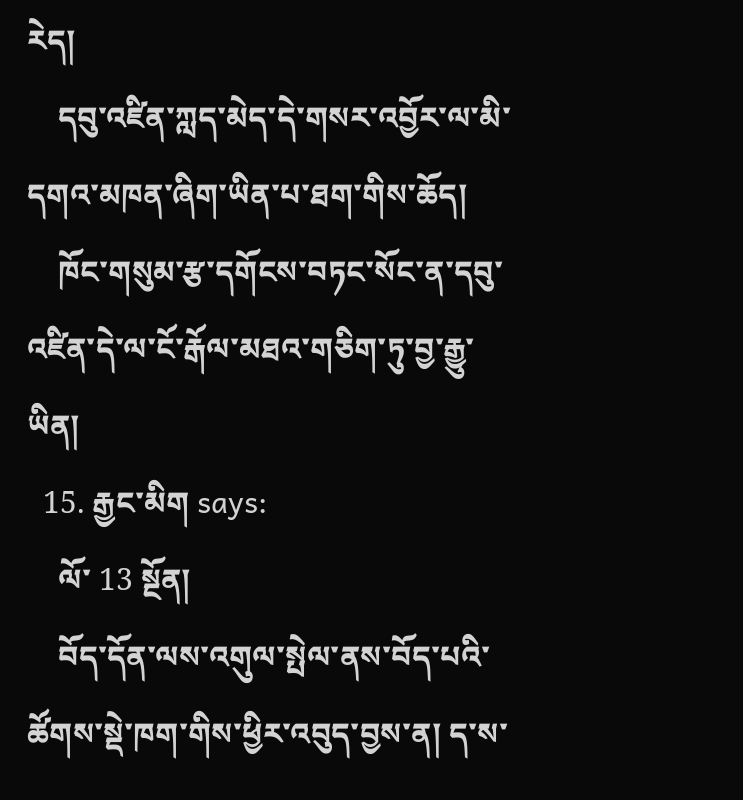རེད།
    དབུ་འཛིན་ཀླད་མེད་དེ་གསར་འབྱོར་ལ་མི་དགའ་མཁན་ཞིག་ཡིན་པ་ཐག་གིས་ཆོད།
    ཁོང་གསུམ་རྩ་དགོངས་བཏང་སོང་ན་དབུ་འཛིན་དེ་ལ་ངོ་རྒོལ་མཐའ་གཅིག་ཏུ་བྱ་རྒྱུ་ཡིན།
  15. རྒྱང་མིག says:
    ལོ་ 13 སྔོན།
    བོད་དོན་ལས་འགུལ་སྤེལ་ནས་བོད་པའི་ཚོགས་སྡེ་ཁག་གིས་ཕྱིར་འབུད་བྱས་ན། ད་ས་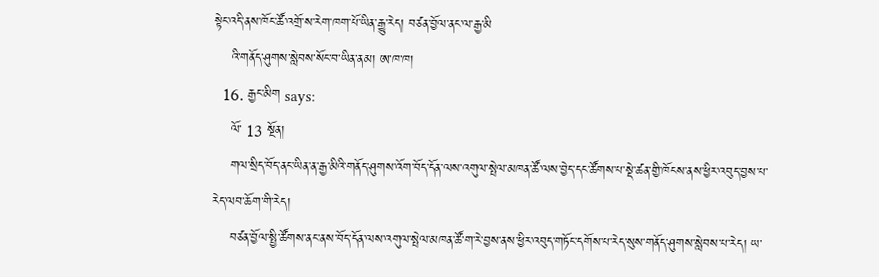སྟེང་འདི་ནས་ཁོང་ཚོ་འགྲོ་ས་རེག་ཁག་པོ་ཡིན་རྒྱུ་རེད། བཙན་བྱོལ་ནང་ལ་རྒྱ་མི
    འི་གནོད་ཤུགས་སླེབས་སོང་བ་ཡིན་ནམ། ཨ་ཁ་ཁ།
  16. རྒྱང་མིག says:
    ལོ་ 13 སྔོན།
    གལ་སྲིད་བོད་ནང་ཡིན་ན་རྒྱ་མིའི་གནོད་ཤུགས་འོག་བོད་དོན་ལས་འགུལ་སྤེལ་མཁན་ཚོ་ལས་བྱེད་དང་ཚོགས་པ་སྡེ་ཚན་གྱི་ཁོངས་ནས་ཕྱིར་འབུད་བྱས་པ་རེད་ལབ་ཆོག་གི་རེད།
    བཙན་བྱོལ་སྤྱི་ཚོགས་ནང་ནས་བོད་དོན་ལས་འགུལ་སྤེལ་མཁན་ཚོ་ག་རེ་བྱས་ནས་ཕྱིར་འབུད་གཏོང་དགོས་པ་རེད་སུས་གནོད་ཤུགས་སླེབས་པ་རེད། ཡ་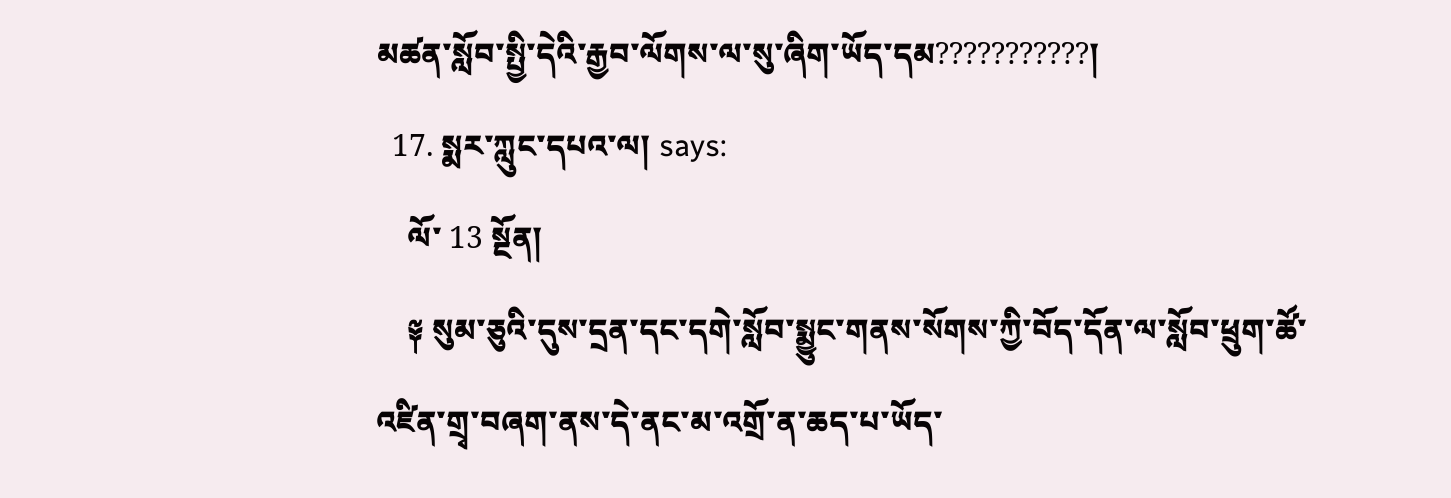མཚན་སློབ་སྤྱི་དེའི་རྒྱབ་ལོགས་ལ་སུ་ཞིག་ཡོད་དམ???????????།
  17. སྨར་ཀླུང་དཔའ་ལ། says:
    ལོ་ 13 སྔོན།
    ༈ སུམ་ཅུའི་དུས་དྲན་དང་དགེ་སློབ་སྨྱུང་གནས་སོགས་ཀྱི་བོད་དོན་ལ་སློབ་ཕྲུག་ཚོ་འཛིན་གྲྭ་བཞག་ནས་དེ་ནང་མ་འགྲོ་ན་ཆད་པ་ཡོད་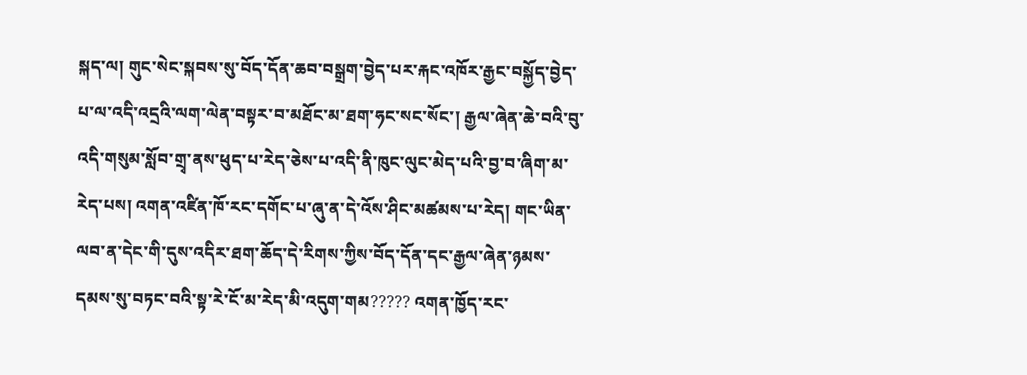སྐད་ལ། གུང་སེང་སྐབས་སུ་བོད་དོན་ཆབ་བསྒྲག་བྱེད་པར་རྐང་འཁོར་རྒྱང་བསྐྱོད་བྱེད་པ་ལ་འདི་འདྲའི་ལག་ལེན་བསྟར་བ་མཐོང་མ་ཐག་ཧང་སང་སོང་། རྒྱལ་ཞེན་ཆེ་བའི་བུ་འདི་གསུམ་སློབ་གྲྭ་ནས་ཕུད་པ་རེད་ཅེས་པ་འདི་ནི་ཁུང་ལུང་མེད་པའི་བྱ་བ་ཞིག་མ་རེད་པས། འགན་འཛིན་ཁོ་རང་དགོང་པ་ཞུ་ན་དེ་འོས་ཤིང་མཚམས་པ་རེད། གང་ཡིན་ལབ་ན་དེང་གི་དུས་འདིར་ཐག་ཆོད་དེ་རིགས་ཀྱིས་བོད་དོན་དང་རྒྱལ་ཞེན་ཉམས་དམས་སུ་བཏང་བའི་སྟ་རེ་ངོ་མ་རེད་མི་འདུག་གམ????? འགན་ཁྱོད་རང་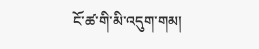ངོ་ཚ་གི་མི་འདུག་གམ།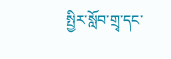སྤྱིར་སློབ་གྲྭ་དང་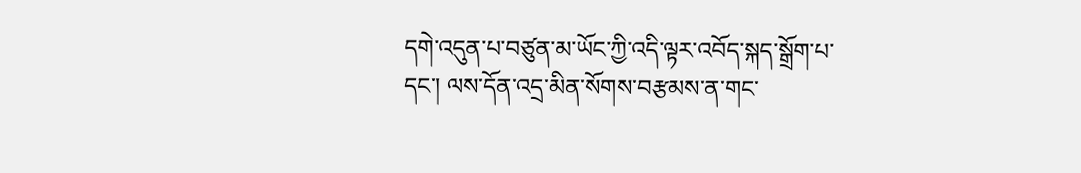དགེ་འདུན་པ་བཙུན་མ་ཡོང་ཀྱི་འདི་ལྟར་འབོད་སྐད་སྒྲོག་པ་དང་། ལས་དོན་འདྲ་མིན་སོགས་བརྩམས་ན་གང་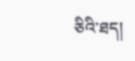ཅིའི་ཐད།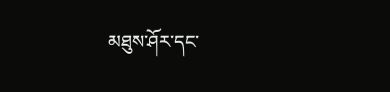མཐུས་ཤོར་དང་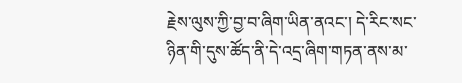རྗེས་ལུས་ཀྱི་བྱ་བ་ཞིག་ཡིན་ནའང་། དེ་རིང་སང་ཉིན་གི་དུས་ཚོད་ནི་དེ་འདྲ་ཞིག་གཏན་ནས་མ་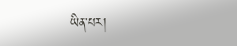ཡིན་པར།